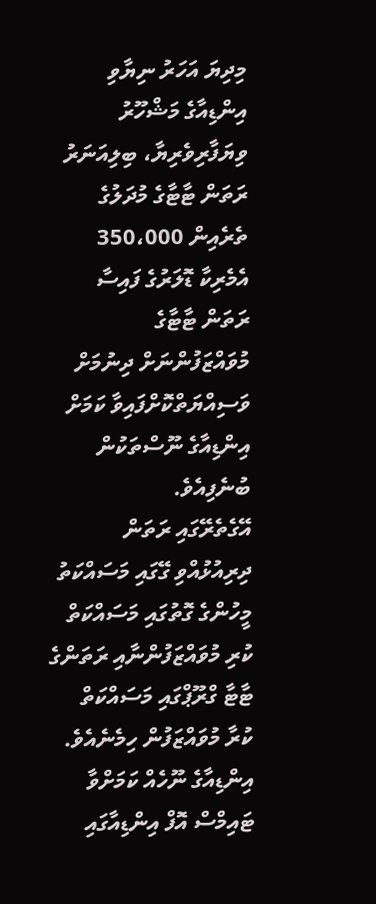މިދިޔަ އަހަރު ނިޔާވި އިންޑިއާގެ މަޝްހޫރު ވިޔަފާރިވެރިޔާ، ބިލިއަނަރު ރަތަން ޓާޓާގެ މުދަލުގެ ތެރެއިން 350،000 އެމެރިކާ ޑޮލަރުގެ ފައިސާ ރަތަން ޓާޓާގެ މުވައްޒަފުންނަށް ދިނުމަށް ވަސިއްޔަތްކޮށްފައިވާ ކަމަށް އިންޑިއާގެ ނޫސްތަކުން ބުނެފިއެވެ.
އޭގެތެރޭގައި ރަތަން ދިރިއުޅުއްވި ގޭގައި މަސައްކަތު މީހުންގެ ގޮތުގައި މަސައްކަތް ކުރި މުވައްޒަފުންނާއި ރަތަންގެ ޓާޓާ ގްރޫޕްގައި މަސައްކަތް ކުރާ މުވައްޒަފުން ހިމެނެއެވެ.
އިންޑިއާގެ ނޫހެއް ކަމަށްވާ ޓައިމްސް އޮފް އިންޑިއާގައި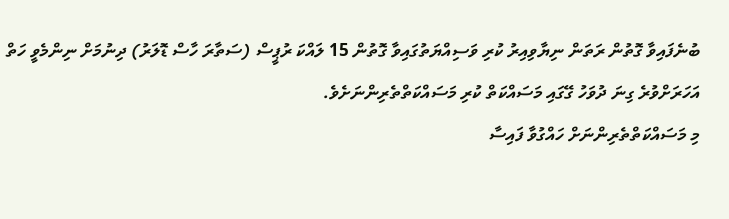ބުނެފައިވާ ގޮތުން ރަތަން ނިޔާވިއިރު ކުރި ވަސިއްޔަތުގައިވާ ގޮތުން 15 ލައްކަ ރުޕީސް (ސަތާރަ ހާސް ޑޮލަރު) ދިނުމަށް ނިންމެވީ ހަތް އަހަރަށްވުރެ ގިނަ ދުވަހު ގޭގައި މަސައްކަތް ކުރި މަސައްކަތްތެރިންނަށެވެ.
މި މަސައްކަތްތެރިންނަށް ހައްގުވާ ފައިސާ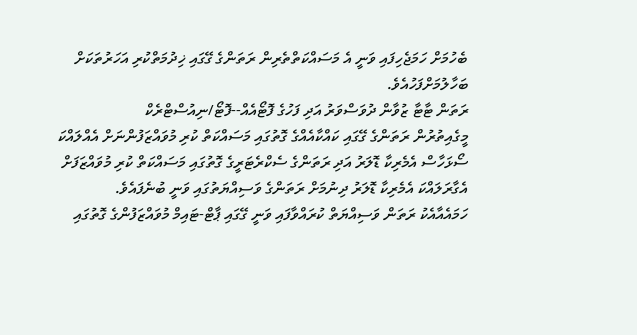ބެހުމަށް ހަމަޖެހިފައި ވަނީ އެ މަސައްކަތްތެރިން ރަތަންގެ ގޭގައި ޚިދުމަތްކުރި އަހަރުތަކަށް ބަހާލުމަށްފަހުއެވެ.
ރަތަން ޓާޓާ ޒުވާން ދުވަސްވަރު އަދި ފަހުގެ ފޮޓޯއެއް--ފޮޓޯ/ނިއުސްޓްރެކް
މީގެއިތުރުން ރަތަންގެ ގޭގައި ކައްކާއެއްގެ ގޮތުގައި މަސައްކަތް ކުރި މުވައްޒަފުންނަށް އެއްލައްކަ ސޯޅަހާސް އެމެރިކާ ޑޮލަރު އަދި ރަތަންގެ ސެކްރެޓަރީގެ ގޮތުގައި މަސައްކަތް ކުރި މުވައްޒަފަށް އެގާރަލައްކަ އެމެރިކާ ޑޮލަރު ދިނުމަށް ރަތަންގެ ވަސިއްޔަތުގައި ވަނީ ބުނެފައެވެ.
ހަމައެއާއެކު ރަތަން ވަސިއްޔަތް ކުރައްވާފައި ވަނީ ގޭގައި ޕާޓް-ޓައިމް މުވައްޒަފުންގެ ގޮތުގައި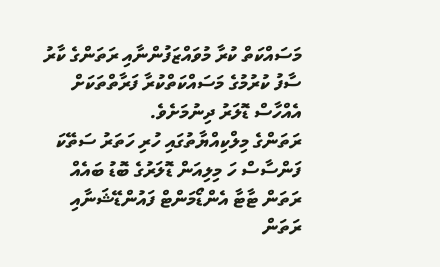މަސައްކަތް ކުރާ މުވައްޒަފުންނާއި ރަތަންގެ ކާރު ސާފު ކުރުމުގެ މަސައްކަތްކުރާ ފަރާތްތަކަށް އެއްހާސް ޑޮލަރު ދިނުމަށެވެ.
ރަތަންގެ މިލްކިއްޔާތުގައި ހުރި ހަތަރު ސަތޭކަ ފަންސާސް ހަ މިލިއަން ޑޮލަރުގެ ބޮޑު ބައެއް ރަތަން ޓާޓާ އެންޑޯމަންޓް ފައުންޑޭޝަނާއި ރަތަން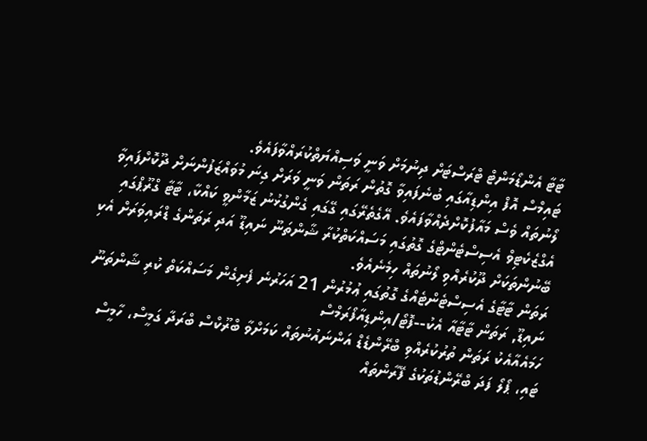ޓާޓާ އެންޑޯމަންޓް ޓްރަސްޓަށް ދިނުމަށް ވަނީ ވަސިއްޔަތްކުރައްވާފައެވެ.
ޓައިމްސް އޮފް އިންޑިއާގައި ބުނެފައިވާ ގޮތުން ރަތަން ވަނީ ވަރަށް ގިނަ މުވައްޒަފުންނަށް ދޫކޮށްފައިވާ ލޯނުތައް ވެސް މައާފުކޮށްދެއްވާފައެވެ. އޭގެތެރޭގައި ގޭގައި ގެންގުޅުނު ޒަމާންވީ ކައްކާ، ޓާޓާ ގްރޫޕްގައި އެގްޒެކެޓިވް އެސިސްޓެންޓްގެ ގޮތުގައި މަސައްކަތްކުރާ ޝާންތަނޫ ނައިޑޫ އަދި ރަތަންގެ ޑްރައިވަރަށް އެކި ބޭނުންތަކަށް ދޫކުރެއްވި ލޯނުތައް ހިމެނެއެވެ.
ރަތަން ޓާޓާގެ އެސިސްޓެންޓެއްގެ ގޮތުގައި ޢުމުރުން 21 އަހަރުނެ ފެށިގެން މަސައްކަތް ކުރި ޝާންތަނޫ ނައިޑޫ, ރަތަން ޓާޓާއާ އެކު--ފޮޓޯ/އިންޑިއާފޯރަމްސް
ހަމައެއާއެކު ރަތަން ތުރުކުރެއްވި ބްރޭންޑެޑް އަންނައުނުތައް ކަމަށްވާ ބްރޫކްސް ބްރަދާ ގަމީސް، ހާމީސް ޓައި، ޕޯލޯ ފަދަ ބްރޭންޑުތަކުގެ ފޭރާންތައް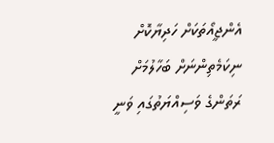އެންޖީއޯތަކަށް ހަދިޔާކޮށް ނިކަމެތިންނަށް ބަހާލުމަށް ރަތަންގެ ވަސިއްޔަތުގައި ވަނީ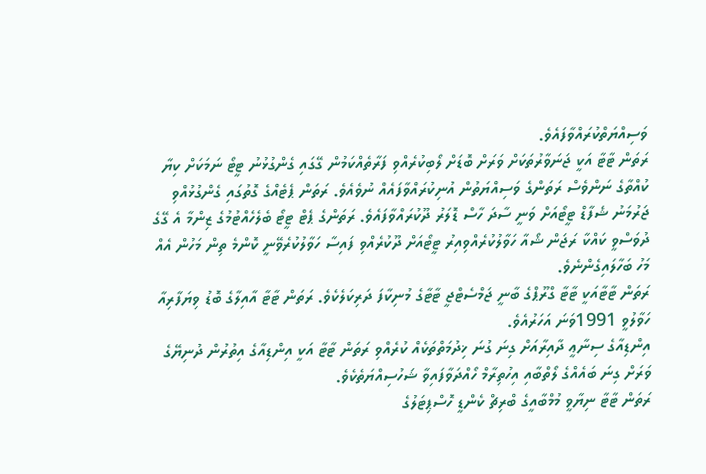ވަސިއްޔަތްކުރައްވާފައެވެ.
ރަތަން ޓާޓާ އަކީ ޖަނަވާރުތަކަށް ވަރަށް ބޮޑަށް ލޯބިކުރެއްވި ފަރާތެއްކަމުން ގޭގައި ގެންގުޅުނު ޓީޓޯ ނަމަކަށް ކިޔާ ކުއްތާގެ ނަންވެސް ރަތަންގެ ވަސިއްޔަތުން އުނިކުރައްވާފައެއް ނުވެއެވެ. ރަތަން ޕެޓެއްގެ ގޮތުގައި ގެންގުޅުއްވި ޖަރުމަނު ޝެފާޑް ޓީޓޯއަށް ވަނީ ސާދަ ހާސް ޑޮލަރު ދޫކުރައްވާފައެވެ. ރަތަންގެ ޕެޓް ޓީޓޯ ބެލެހެއްޓުމުގެ ޒިންމާ އެ ގޭގެ ދުވަސްވީ ކައްކާ ރަޖަން ޝޯއާ ހަވާލުކުރެއްވިއިރު ޓީޓޯއަށް ދޫކުރެއްވި ފައިސާ ހަވާލުކުރެވޭނީ ކޮންމެ ތިން މަހުން އެއް މަހު ބަހާލައިގެންނެވެ.
ރަތަން ޓާޓާއަކީ ޓާޓާ ގްރޫޕްގެ ބާނީ ޖަމްސެޓްޖީ ޓާޓާގެ މުނިކާފަ ދަރިކަލެކެވެ. ރަތަން ޓާޓާ އާއިލާގެ ބޮޑު ވިޔަފާރިއާ ހަވާލުވީ 1991ވަނަ އަހަރުއެވެ.
އިންޑިއާގެ ސިނާޢީ ދާއިރާއަށް ގިނަ ގުނަ ޚިދުމަތްތަކެއް ކުރެއްވި ރަތަން ޓާޓާ އަކީ އިންޑިއާގެ އިތުރުން ދުނިޔޭގެ ވަރަށް ގިނަ ބައެއްގެ ލޯތްބާއި އިހުތިރާމް ހޯއްދަވާފައިވާ ޝަހުސިއްޔަތެކެވެ.
ރަތަން ޓާޓާ ނިޔާވީ މުމްބާއީގެ ބްރިޗް ކެންޑީ ހޮސްޕިޓަލުގެ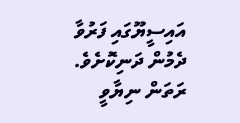އައިސީޔޫގައި ފަރުވާ ދެމުން ދަނިކޮށެވެ. ރަތަން ނިޔާވީ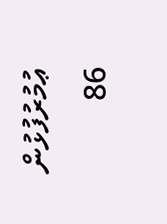ޢުމުރުފުޅުން 86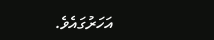އަހަރުގައެވެ.